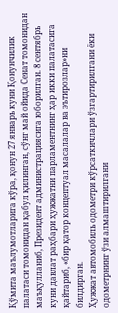Қўмита маълумотларига кўра, қонун 27 январь куни Қонунчилик палатаси томонидан қабул қилинган, сўнг май ойида Сенат томонидан маъқулланиб, Президент администрациясига юборилган. 8 сентябрь куни давлат раҳбари ҳужжатни парламентнинг ҳар икки палатасига қайтариб, «бир қатор концептуал масалалар ва эътирозлар»ни билдирган.
Ҳужжат автомобиль одометри кўрсаткичлари ўзгартирилгани ёки одометрнинг ўзи алмаштирилгани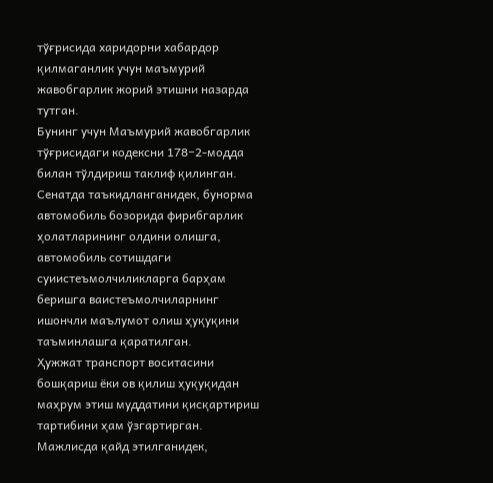тўғрисида харидорни хабардор қилмаганлик учун маъмурий жавобгарлик жорий этишни назарда тутган.
Бунинг учун Маъмурий жавобгарлик тўғрисидаги кодексни 178−2-модда билан тўлдириш таклиф қилинган. Сенатда таъкидланганидек, бунорма автомобиль бозорида фирибгарлик ҳолатларининг олдини олишга, автомобиль сотишдаги суиистеъмолчиликларга барҳам беришга ваистеъмолчиларнинг ишончли маълумот олиш ҳуқуқини таъминлашга қаратилган.
Ҳужжат транспорт воситасини бошқариш ёки ов қилиш ҳуқуқидан маҳрум этиш муддатини қисқартириш тартибини ҳам ўзгартирган.
Мажлисда қайд этилганидек,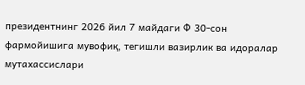президентнинг 2026 йил 7 майдаги Ф 30-сон фармойишига мувофиқ, тегишли вазирлик ва идоралар мутахассислари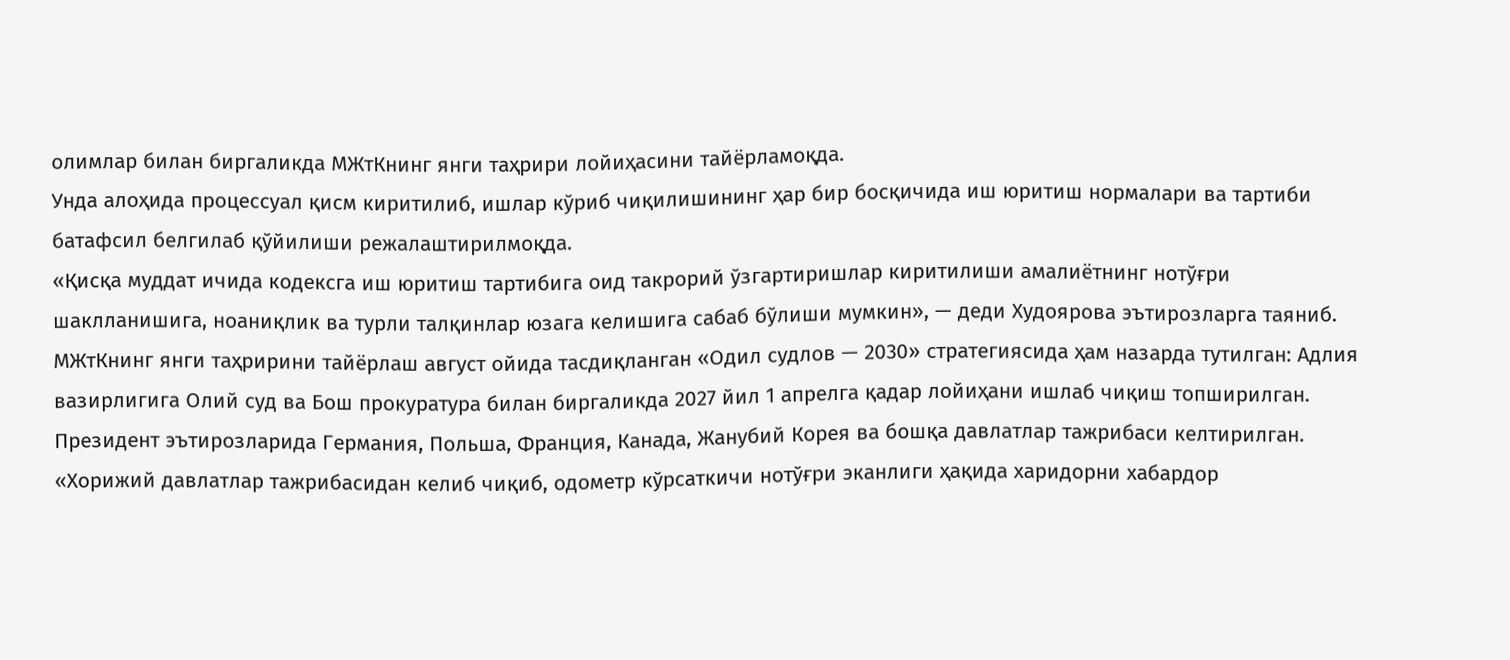олимлар билан биргаликда МЖтКнинг янги таҳрири лойиҳасини тайёрламоқда.
Унда алоҳида процессуал қисм киритилиб, ишлар кўриб чиқилишининг ҳар бир босқичида иш юритиш нормалари ва тартиби батафсил белгилаб қўйилиши режалаштирилмоқда.
«Қисқа муддат ичида кодексга иш юритиш тартибига оид такрорий ўзгартиришлар киритилиши амалиётнинг нотўғри шаклланишига, ноаниқлик ва турли талқинлар юзага келишига сабаб бўлиши мумкин», — деди Худоярова эътирозларга таяниб.
МЖтКнинг янги таҳририни тайёрлаш август ойида тасдиқланган «Одил судлов — 2030» стратегиясида ҳам назарда тутилган: Адлия вазирлигига Олий суд ва Бош прокуратура билан биргаликда 2027 йил 1 апрелга қадар лойиҳани ишлаб чиқиш топширилган.
Президент эътирозларида Германия, Польша, Франция, Канада, Жанубий Корея ва бошқа давлатлар тажрибаси келтирилган.
«Хорижий давлатлар тажрибасидан келиб чиқиб, одометр кўрсаткичи нотўғри эканлиги ҳақида харидорни хабардор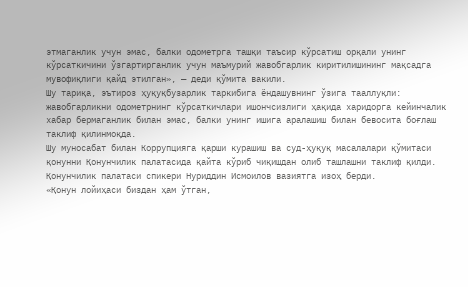этмаганлик учун эмас, балки одометрга ташқи таъсир кўрсатиш орқали унинг кўрсаткичини ўзгартирганлик учун маъмурий жавобгарлик киритилишининг мақсадга мувофиқлиги қайд этилган», — деди қўмита вакили.
Шу тариқа, эътироз ҳуқуқбузарлик таркибига ёндашувнинг ўзига тааллуқли: жавобгарликни одометрнинг кўрсаткичлари ишончсизлиги ҳақида харидорга кейинчалик хабар бермаганлик билан эмас, балки унинг ишига аралашиш билан бевосита боғлаш таклиф қилинмоқда.
Шу муносабат билан Коррупцияга қарши курашиш ва суд-ҳуқуқ масалалари қўмитаси қонунни Қонунчилик палатасида қайта кўриб чиқишдан олиб ташлашни таклиф қилди.
Қонунчилик палатаси спикери Нуриддин Исмоилов вазиятга изоҳ берди.
«Қонун лойиҳаси биздан ҳам ўтган,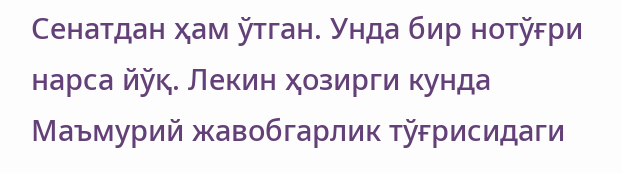Сенатдан ҳам ўтган. Унда бир нотўғри нарса йўқ. Лекин ҳозирги кунда Маъмурий жавобгарлик тўғрисидаги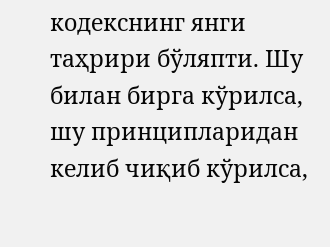кодекснинг янги таҳрири бўляпти. Шу билан бирга кўрилса, шу принципларидан келиб чиқиб кўрилса,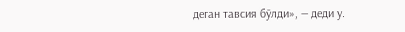деган тавсия бўлди», — деди у.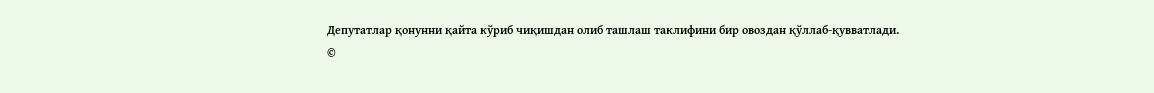Депутатлар қонунни қайта кўриб чиқишдан олиб ташлаш таклифини бир овоздан қўллаб-қувватлади.
©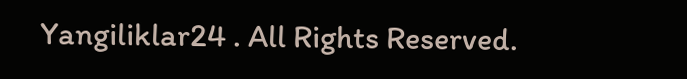Yangiliklar24 . All Rights Reserved.